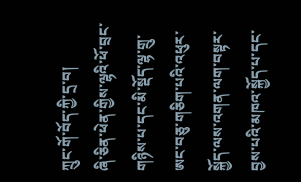ཀྲུང་གོ་བོད་ཀྱི་དྲ་བ།
ཞི་ཅིན་ཕེན་གྱིས་ལྷའི་ཕོ་བྲང་གཉིས་པ་དང་མི་སྡོད་ལྷ་གྲུ་ཨང་བཅུ་གཅིག་པའི་འཕུར་སྐྱོད་ལས་འགན་ལག་བསྟར་བྱས་པའི་མཁའ་སྐྱོད་པ་དང་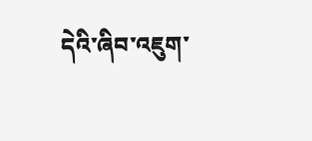དེའི་ཞིབ་འཇུག་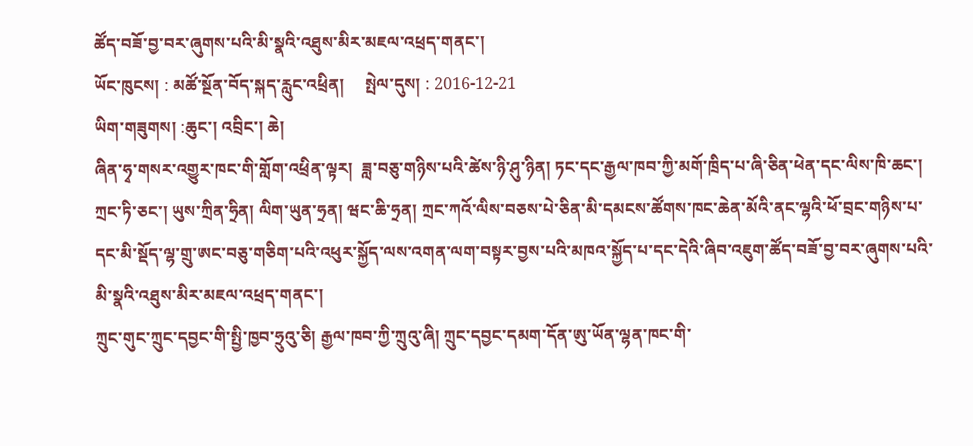ཚོད་བཟོ་བྱ་བར་ཞུགས་པའི་མི་སྣའི་འཐུས་མིར་མཇལ་འཕྲད་གནང་།
ཡོང་ཁུངས། : མཚོ་སྔོན་བོད་སྐད་རླུང་འཕྲིན།     སྤེལ་དུས། : 2016-12-21
ཡིག་གཟུགས། :ཆུང་། འབྲིང་། ཆེ།
ཞིན་ཧྭ་གསར་འགྱུར་ཁང་གི་གློག་འཕྲིན་ལྟར།  ཟླ་བཅུ་གཉིས་པའི་ཚེས་ཉི་ཤུ་ཉིན། ཏང་དང་རྒྱལ་ཁབ་ཀྱི་མགོ་ཁྲིད་པ་ཞི་ཅིན་ཕེན་དང་ལིས་ཁི་ཆང་། ཀྲང་ཏི་ཅང་། ཡུས་ཀྲིན་ཧྲིན། ལིག་ཡུན་ཧྲན། ཝང་ཆི་ཧྲན། ཀྲང་ཀའོ་ལིས་བཅས་པེ་ཅིན་མི་དམངས་ཚོགས་ཁང་ཆེན་མོའི་ནང་ལྷའི་ཕོ་བྲང་གཉིས་པ་དང་མི་སྡོད་ལྷ་གྲུ་ཨང་བཅུ་གཅིག་པའི་འཕུར་སྐྱོད་ལས་འགན་ལག་བསྟར་བྱས་པའི་མཁའ་སྐྱོད་པ་དང་དེའི་ཞིབ་འཇུག་ཚོད་བཟོ་བྱ་བར་ཞུགས་པའི་མི་སྣའི་འཐུས་མིར་མཇལ་འཕྲད་གནང་།
ཀྲུང་གུང་ཀྲུང་དབྱང་གི་སྤྱི་ཁྱབ་ཧྲུའུ་ཅི། རྒྱལ་ཁབ་ཀྱི་ཀྲུའུ་ཞི། ཀྲུང་དབྱང་དམག་དོན་ཨུ་ཡོན་ལྷན་ཁང་གི་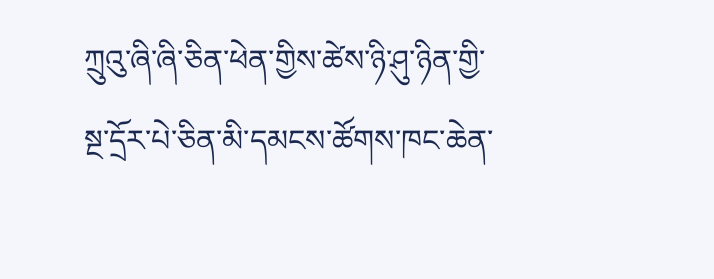ཀྲུའུ་ཞི་ཞི་ཅིན་ཕེན་གྱིས་ཚེས་ཉི་ཤུ་ཉིན་གྱི་སྔ་དྲོར་པེ་ཅིན་མི་དམངས་ཚོགས་ཁང་ཆེན་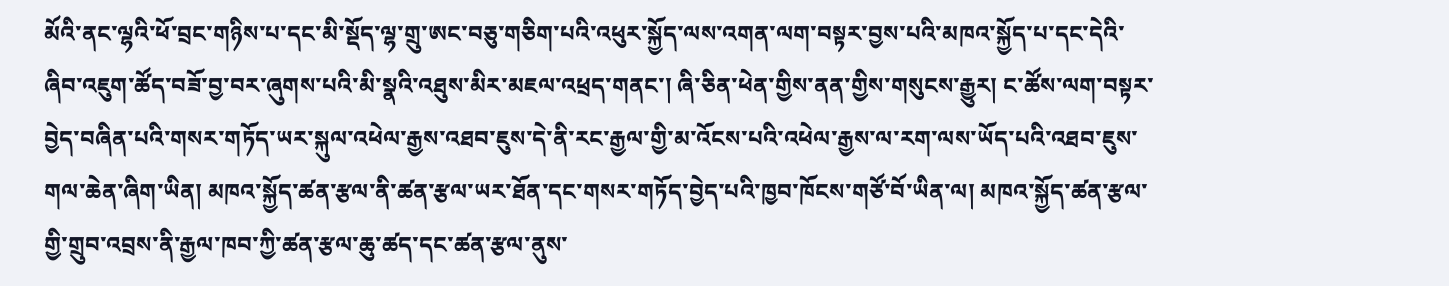མོའི་ནང་ལྷའི་ཕོ་བྲང་གཉིས་པ་དང་མི་སྡོད་ལྷ་གྲུ་ཨང་བཅུ་གཅིག་པའི་འཕུར་སྐྱོད་ལས་འགན་ལག་བསྟར་བྱས་པའི་མཁའ་སྐྱོད་པ་དང་དེའི་ཞིབ་འཇུག་ཚོད་བཟོ་བྱ་བར་ཞུགས་པའི་མི་སྣའི་འཐུས་མིར་མཇལ་འཕྲད་གནང་། ཞི་ཅིན་ཕེན་གྱིས་ནན་གྱིས་གསུངས་རྒྱུར། ང་ཚོས་ལག་བསྟར་བྱེད་བཞིན་པའི་གསར་གཏོད་ཡར་སྐུལ་འཕེལ་རྒྱས་འཐབ་ཇུས་དེ་ནི་རང་རྒྱལ་གྱི་མ་འོངས་པའི་འཕེལ་རྒྱས་ལ་རག་ལས་ཡོད་པའི་འཐབ་ཇུས་གལ་ཆེན་ཞིག་ཡིན། མཁའ་སྐྱོད་ཚན་རྩལ་ནི་ཚན་རྩལ་ཡར་ཐོན་དང་གསར་གཏོད་བྱེད་པའི་ཁྱབ་ཁོངས་གཙོ་བོ་ཡིན་ལ། མཁའ་སྐྱོད་ཚན་རྩལ་གྱི་གྲུབ་འབྲས་ནི་རྒྱལ་ཁབ་ཀྱི་ཚན་རྩལ་ཆུ་ཚད་དང་ཚན་རྩལ་ནུས་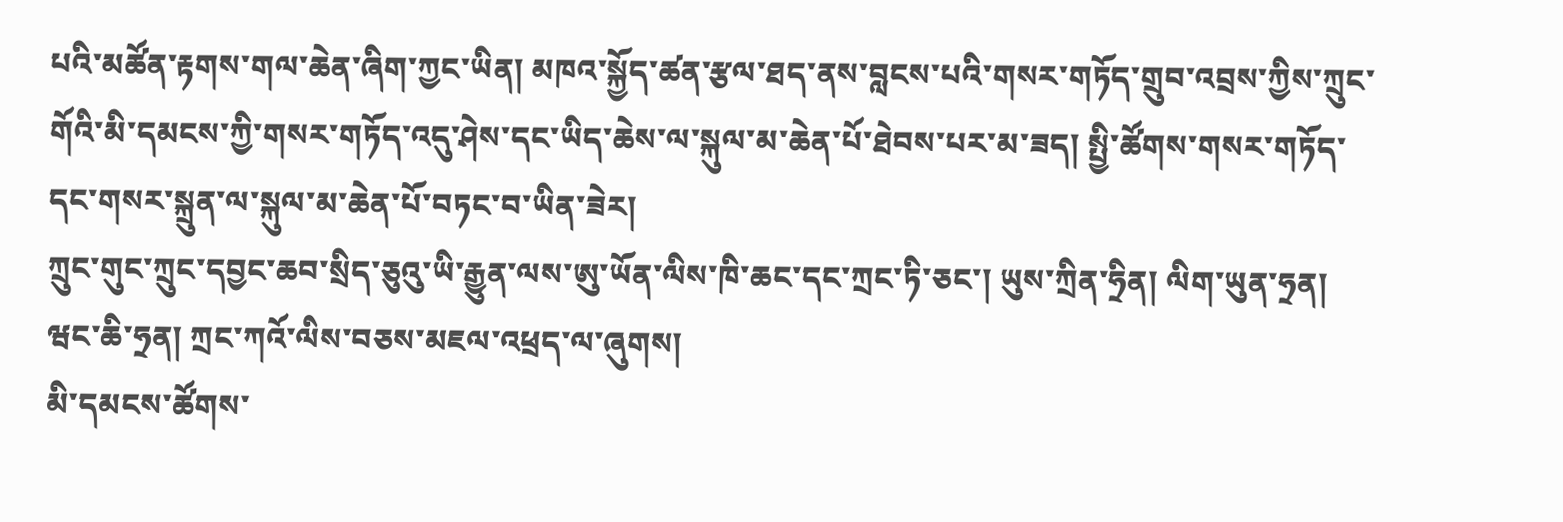པའི་མཚོན་རྟགས་གལ་ཆེན་ཞིག་ཀྱང་ཡིན། མཁའ་སྐྱོད་ཚན་རྩལ་ཐད་ནས་བླངས་པའི་གསར་གཏོད་གྲུབ་འབྲས་ཀྱིས་ཀྲུང་གོའི་མི་དམངས་ཀྱི་གསར་གཏོད་འདུ་ཤེས་དང་ཡིད་ཆེས་ལ་སྐུལ་མ་ཆེན་པོ་ཐེབས་པར་མ་ཟད། སྤྱི་ཚོགས་གསར་གཏོད་དང་གསར་སྐྲུན་ལ་སྐུལ་མ་ཆེན་པོ་བཏང་བ་ཡིན་ཟེར།
ཀྲུང་གུང་ཀྲུང་དབྱང་ཆབ་སྲིད་ཅུའུ་ཡི་རྒྱུན་ལས་ཨུ་ཡོན་ལིས་ཁི་ཆང་དང་ཀྲང་ཏི་ཅང་། ཡུས་ཀྲིན་ཧྲིན། ལིག་ཡུན་ཧྲན། ཝང་ཆི་ཧྲན། ཀྲང་ཀའོ་ལིས་བཅས་མཇལ་འཕྲད་ལ་ཞུགས།
མི་དམངས་ཚོགས་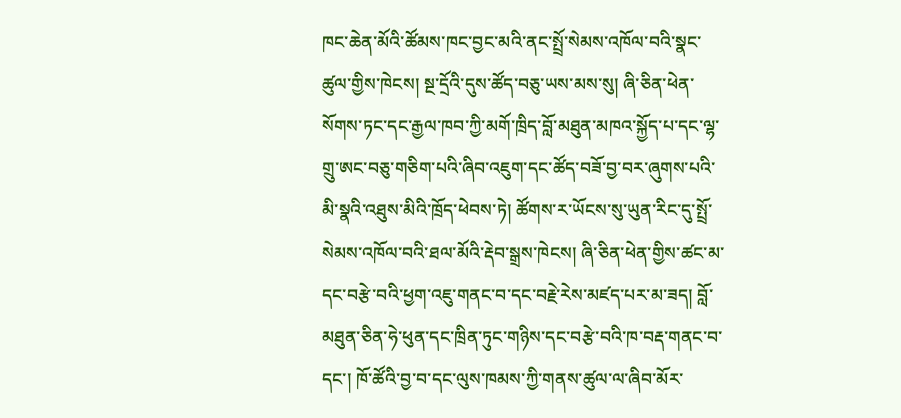ཁང་ཆེན་མོའི་ཚོམས་ཁང་བྱང་མའི་ནང་སྤྲོ་སེམས་འཁོལ་བའི་སྣང་ཚུལ་གྱིས་ཁེངས། སྔ་དྲོའི་དུས་ཚོད་བཅུ་ཡས་མས་སུ། ཞི་ཅིན་ཕེན་སོགས་ཏང་དང་རྒྱལ་ཁབ་ཀྱི་མགོ་ཁྲིད་བློ་མཐུན་མཁའ་སྐྱོད་པ་དང་ལྷ་གྲུ་ཨང་བཅུ་གཅིག་པའི་ཞིབ་འཇུག་དང་ཚོད་བཟོ་བྱ་བར་ཞུགས་པའི་མི་སྣའི་འཐུས་མིའི་ཁྲོད་ཕེབས་ཏེ། ཚོགས་ར་ཡོངས་སུ་ཡུན་རིང་དུ་སྤྲོ་སེམས་འཁོལ་བའི་ཐལ་མོའི་རྡེབ་སྒྲས་ཁེངས། ཞི་ཅིན་ཕེན་གྱིས་ཚང་མ་དང་བརྩེ་བའི་ཕྱག་འཇུ་གནང་བ་དང་བརྗེ་རེས་མཛད་པར་མ་ཟད། བློ་མཐུན་ཅིན་ཧེ་ཕུན་དང་ཁྲིན་ཏུང་གཉིས་དང་བརྩེ་བའི་ཁ་བརྡ་གནང་བ་དང་། ཁོ་ཚོའི་བྱ་བ་དང་ལུས་ཁམས་ཀྱི་གནས་ཚུལ་ལ་ཞིབ་མོར་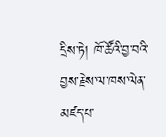དྲིས་ཏེ། ཁོ་ཚོའི་བྱ་བའི་བྱས་རྗེས་ལ་ཁས་ལེན་མཛད་པ་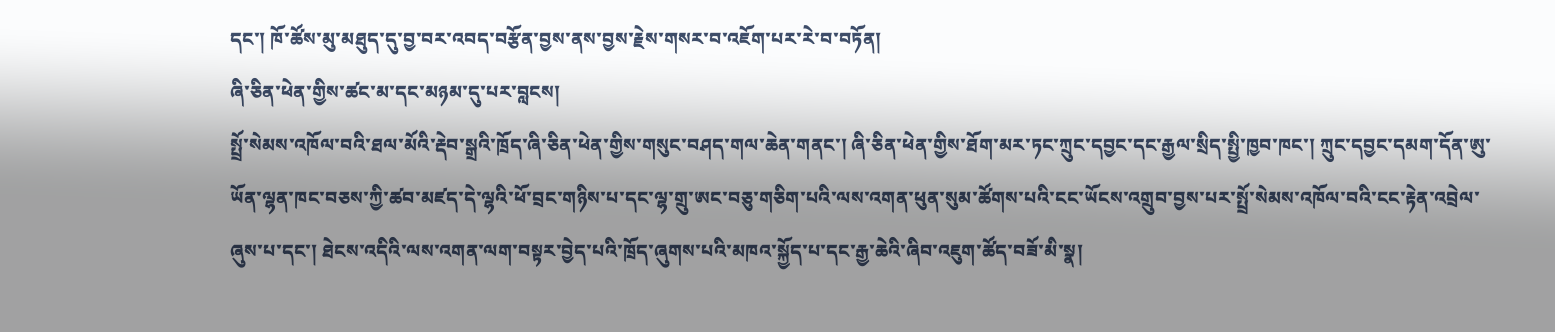དང་། ཁོ་ཚོས་མུ་མཐུད་དུ་བྱ་བར་འབད་བརྩོན་བྱས་ནས་བྱས་རྗེས་གསར་བ་འཇོག་པར་རེ་བ་བཏོན།
ཞི་ཅིན་ཕེན་གྱིས་ཚང་མ་དང་མཉམ་དུ་པར་བླངས།
སྤྲོ་སེམས་འཁོལ་བའི་ཐལ་མོའི་རྡེབ་སྒྲའི་ཁྲོད་ཞི་ཅིན་ཕེན་གྱིས་གསུང་བཤད་གལ་ཆེན་གནང་། ཞི་ཅིན་ཕེན་གྱིས་ཐོག་མར་ཏང་ཀྲུང་དབྱང་དང་རྒྱལ་སྲིད་སྤྱི་ཁྱབ་ཁང་། ཀྲུང་དབྱང་དམག་དོན་ཨུ་ཡོན་ལྷན་ཁང་བཅས་ཀྱི་ཚབ་མཛད་དེ་ལྷའི་ཕོ་བྲང་གཉིས་པ་དང་ལྷ་གྲུ་ཨང་བཅུ་གཅིག་པའི་ལས་འགན་ཕུན་སུམ་ཚོགས་པའི་ངང་ཡོངས་འགྲུབ་བྱས་པར་སྤྲོ་སེམས་འཁོལ་བའི་ངང་རྟེན་འབྲེལ་ཞུས་པ་དང་། ཐེངས་འདིའི་ལས་འགན་ལག་བསྟར་བྱེད་པའི་ཁྲོད་ཞུགས་པའི་མཁའ་སྐྱོད་པ་དང་རྒྱ་ཆེའི་ཞིབ་འཇུག་ཚོད་བཟོ་མི་སྣ།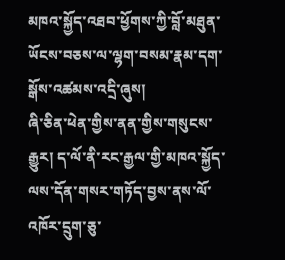མཁའ་སྐྱོད་འཐབ་ཕྱོགས་ཀྱི་བློ་མཐུན་ཡོངས་བཅས་ལ་ལྷག་བསམ་རྣམ་དག་སྒོས་འཚམས་འདྲི་ཞུས།
ཞི་ཅིན་ཕེན་གྱིས་ནན་གྱིས་གསུངས་རྒྱུར། ད་ལོ་ནི་རང་རྒྱལ་གྱི་མཁའ་སྐྱོད་ལས་དོན་གསར་གཏོད་བྱས་ནས་ལོ་འཁོར་དྲུག་ཅུ་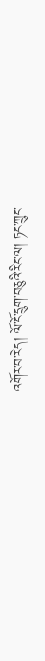འགོར་བ་རེད། ལོ་ངོ་དྲུག་བཅུའི་རིང་ལ། ཏང་ཀྲུང་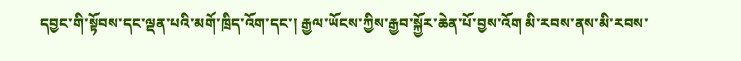དབྱང་གི་སྟོབས་དང་ལྡན་པའི་མགོ་ཁྲིད་འོག་དང་། རྒྱལ་ཡོངས་ཀྱིས་རྒྱབ་སྐྱོར་ཆེན་པོ་བྱས་འོག མི་རབས་ནས་མི་རབས་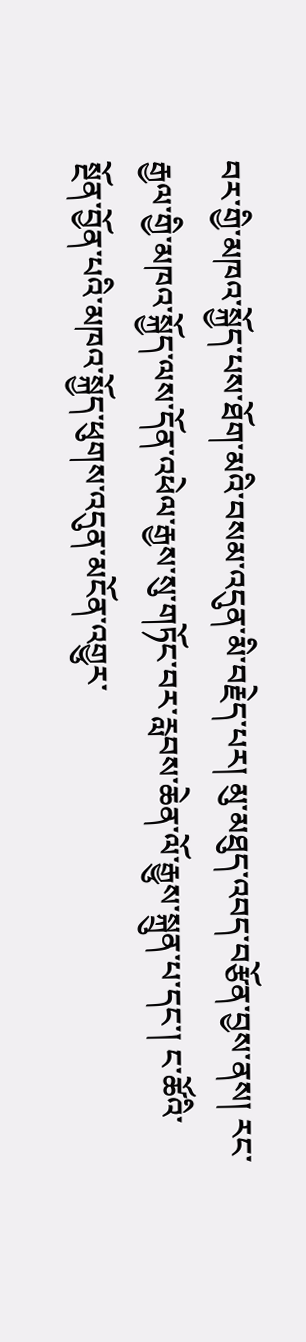བར་གྱི་མཁའ་སྐྱོད་པས་ཐོག་མའི་བསམ་འདུན་མི་བརྗེད་པར། མུ་མཐུད་འབད་བརྩོན་བྱས་ནས། རང་རྒྱལ་གྱི་མཁའ་སྐྱོད་ལས་དོན་འཕེལ་རྒྱས་སུ་གཏོང་བར་རླབས་ཆེན་ལོ་རྒྱུས་སྐྲུན་པ་དང་། ང་ཚོའི་སྔོན་བྱོན་པའི་མཁའ་སྐྱོད་ཕུགས་འདུན་མངོན་འགྱུར་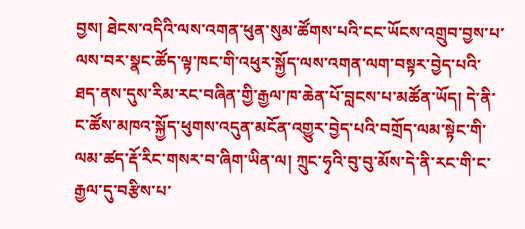བྱས། ཐེངས་འདིའི་ལས་འགན་ཕུན་སུམ་ཚོགས་པའི་ངང་ཡོངས་འགྲུབ་བྱས་པ་ལས་བར་སྣང་ཚོད་ལྟ་ཁང་གི་འཕུར་སྐྱོད་ལས་འགན་ལག་བསྟར་བྱེད་པའི་ཐད་ནས་དུས་རིམ་རང་བཞིན་གྱི་རྒྱལ་ཁ་ཆེན་པོ་བླངས་པ་མཚོན་ཡོད། དེ་ནི་ང་ཚོས་མཁའ་སྐྱོད་ཕུགས་འདུན་མངོན་འགྱུར་བྱེད་པའི་བགྲོད་ལམ་སྟེང་གི་ལམ་ཚད་རྡོ་རིང་གསར་བ་ཞིག་ཡིན་ལ། ཀྲུང་ཧྭའི་བུ་བུ་མོས་དེ་ནི་རང་གི་ང་རྒྱལ་དུ་བརྩིས་པ་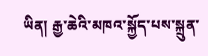ཡིན། རྒྱ་ཆེའི་མཁའ་སྐྱོད་པས་སྐྲུན་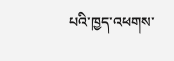པའི་ཁྱད་འཕགས་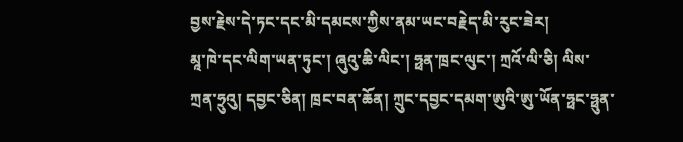བྱས་རྗེས་དེ་ཏང་དང་མི་དམངས་ཀྱིས་ནམ་ཡང་བརྗེད་མི་རུང་ཟེར།
མཱ་ཁེ་དང་ལིག་ཡན་ཏུང་། ཞུའུ་ཆི་ལིང་། ཧྥན་ཁྲང་ལུང་། ཀྲའོ་ལི་ཅི། ལིས་ཀྲན་ཧྲུའུ། དབྱང་ཅིན། ཁྲང་བན་ཆོན། ཀྲུང་དབྱང་དམག་ཨུའི་ཨུ་ཡོན་ཧྥང་ཧྥུན་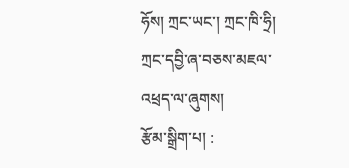ཧོས། ཀྲང་ཡང་། ཀྲང་ཁི་ཧྲི། ཀྲང་དབྱི་ཞ་བཅས་མཇལ་འཕྲད་ལ་ཞུགས།
རྩོམ་སྒྲིག་པ། :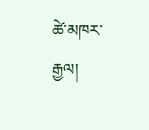ཚེ་མཁར་རྒྱལ།